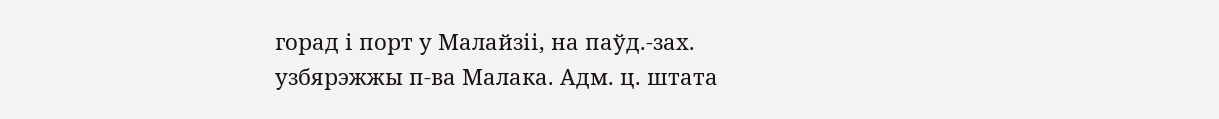горад і порт у Малайзіі, на паўд.-зах. узбярэжжы п-ва Малака. Адм. ц. штата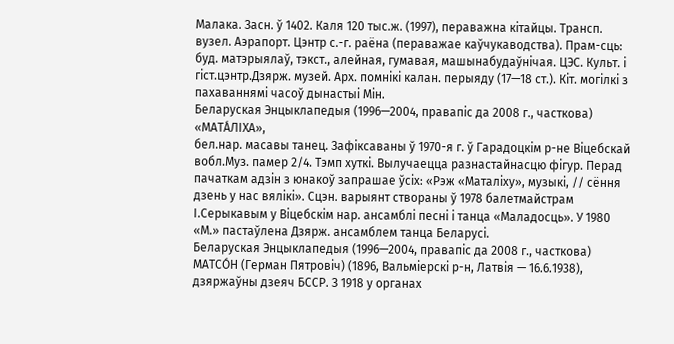Малака. Засн. ў 1402. Каля 120 тыс.ж. (1997), пераважна кітайцы. Трансп. вузел. Аэрапорт. Цэнтр с.-г. раёна (пераважае каўчукаводства). Прам-сць: буд. матэрыялаў, тэкст., алейная, гумавая, машынабудаўнічая. ЦЭС. Культ. і гіст.цэнтр.Дзярж. музей. Арх. помнікі калан. перыяду (17—18 ст.). Кіт. могілкі з пахаваннямі часоў дынастыі Мін.
Беларуская Энцыклапедыя (1996—2004, правапіс да 2008 г., часткова)
«МАТА́ЛІХА»,
бел.нар. масавы танец. Зафіксаваны ў 1970-я г. ў Гарадоцкім р-не Віцебскай вобл.Муз. памер 2/4. Тэмп хуткі. Вылучаецца разнастайнасцю фігур. Перад пачаткам адзін з юнакоў запрашае ўсіх: «Рэж «Маталіху», музыкі, // сёння дзень у нас вялікі». Сцэн. варыянт створаны ў 1978 балетмайстрам І.Серыкавым у Віцебскім нар. ансамблі песні і танца «Маладосць». У 1980 «М.» пастаўлена Дзярж. ансамблем танца Беларусі.
Беларуская Энцыклапедыя (1996—2004, правапіс да 2008 г., часткова)
МАТСО́Н (Герман Пятровіч) (1896, Вальміерскі р-н, Латвія — 16.6.1938),
дзяржаўны дзеяч БССР. З 1918 у органах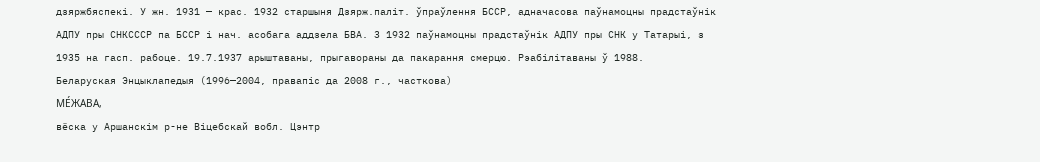дзяржбяспекі. У жн. 1931 — крас. 1932 старшыня Дзярж.паліт. ўпраўлення БССР, адначасова паўнамоцны прадстаўнік АДПУ пры СНКСССР па БССР і нач. асобага аддзела БВА. З 1932 паўнамоцны прадстаўнік АДПУ пры СНК у Татарыі, з 1935 на гасп. рабоце. 19.7.1937 арыштаваны, прыгавораны да пакарання смерцю. Рэабілітаваны ў 1988.
Беларуская Энцыклапедыя (1996—2004, правапіс да 2008 г., часткова)
МЕ́ЖАВА,
вёска у Аршанскім р-не Віцебскай вобл. Цэнтр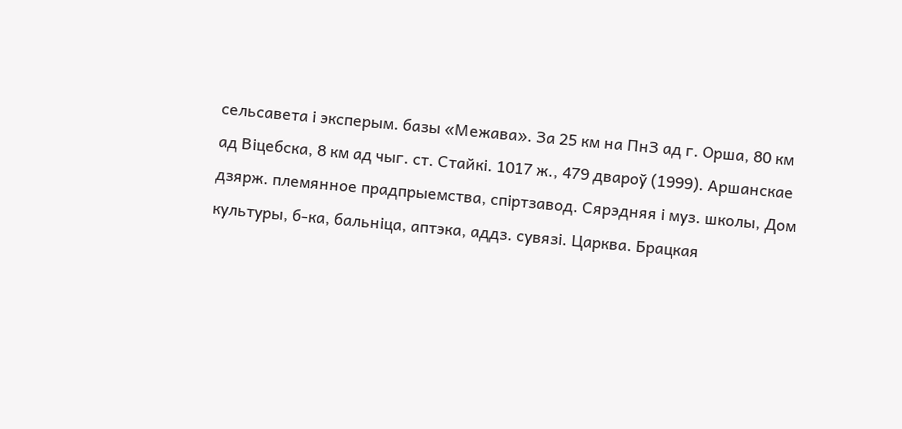сельсавета і эксперым. базы «Межава». За 25 км на ПнЗ ад г. Орша, 80 км ад Віцебска, 8 км ад чыг. ст. Стайкі. 1017 ж., 479 двароў (1999). Аршанскае дзярж. племянное прадпрыемства, спіртзавод. Сярэдняя і муз. школы, Дом культуры, б-ка, бальніца, аптэка, аддз. сувязі. Царква. Брацкая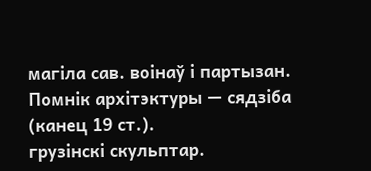магіла сав. воінаў і партызан. Помнік архітэктуры — сядзіба (канец 19 ст.).
грузінскі скульптар.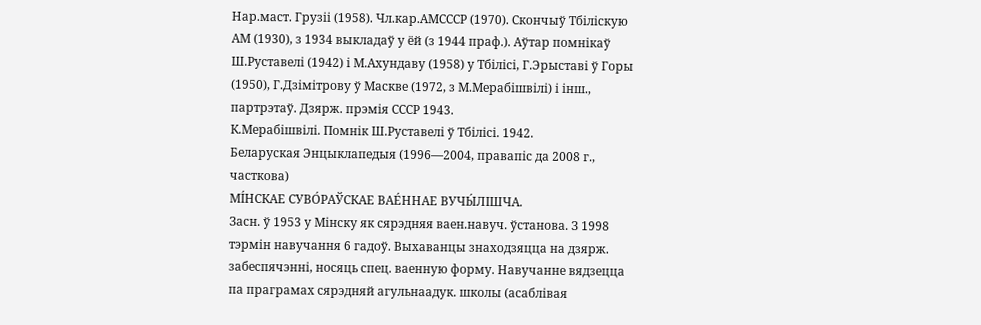Нар.маст. Грузіі (1958). Чл.кар.АМСССР (1970). Скончыў Тбіліскую АМ (1930), з 1934 выкладаў у ёй (з 1944 праф.). Аўтар помнікаў Ш.Руставелі (1942) і М.Ахундаву (1958) у Тбілісі, Г.Эрыставі ў Горы (1950), Г.Дзімітрову ў Маскве (1972, з М.Мерабішвілі) і інш., партрэтаў. Дзярж. прэмія СССР 1943.
К.Мерабішвілі. Помнік Ш.Руставелі ў Тбілісі. 1942.
Беларуская Энцыклапедыя (1996—2004, правапіс да 2008 г., часткова)
МІ́НСКАЕ СУВО́РАЎСКАЕ ВАЕ́ННАЕ ВУЧЫ́ЛІШЧА.
Засн. ў 1953 у Мінску як сярэдняя ваен.навуч. ўстанова. З 1998 тэрмін навучання 6 гадоў. Выхаванцы знаходзяцца на дзярж. забеспячэнні, носяць спец. ваенную форму. Навучанне вядзецца па праграмах сярэдняй агульнаадук. школы (асаблівая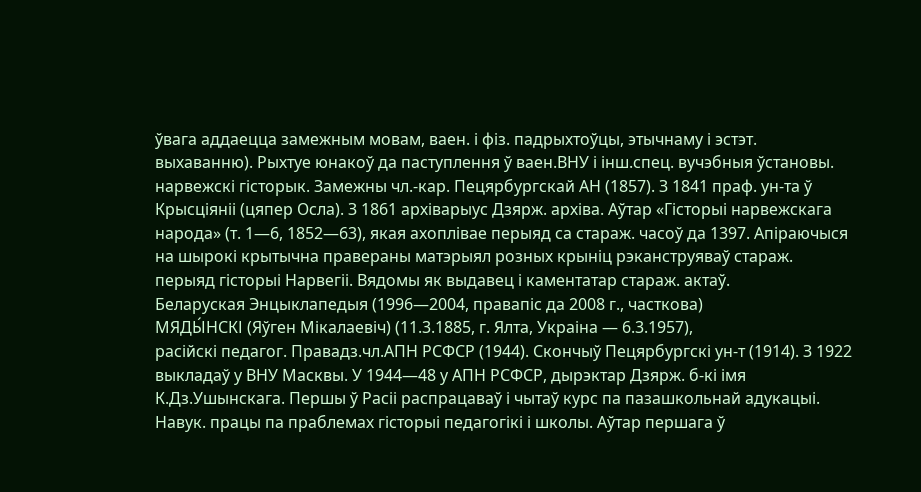ўвага аддаецца замежным мовам, ваен. і фіз. падрыхтоўцы, этычнаму і эстэт. выхаванню). Рыхтуе юнакоў да паступлення ў ваен.ВНУ і інш.спец. вучэбныя ўстановы.
нарвежскі гісторык. Замежны чл.-кар. Пецярбургскай АН (1857). З 1841 праф. ун-та ў Крысціяніі (цяпер Осла). З 1861 архіварыус Дзярж. архіва. Аўтар «Гісторыі нарвежскага народа» (т. 1—6, 1852—63), якая ахоплівае перыяд са стараж. часоў да 1397. Апіраючыся на шырокі крытычна правераны матэрыял розных крыніц рэканструяваў стараж. перыяд гісторыі Нарвегіі. Вядомы як выдавец і каментатар стараж. актаў.
Беларуская Энцыклапедыя (1996—2004, правапіс да 2008 г., часткова)
МЯДЫ́НСКІ (Яўген Мікалаевіч) (11.3.1885, г. Ялта, Украіна — 6.3.1957),
расійскі педагог. Правадз.чл.АПН РСФСР (1944). Скончыў Пецярбургскі ун-т (1914). З 1922 выкладаў у ВНУ Масквы. У 1944—48 у АПН РСФСР, дырэктар Дзярж. б-кі імя К.Дз.Ушынскага. Першы ў Расіі распрацаваў і чытаў курс па пазашкольнай адукацыі. Навук. працы па праблемах гісторыі педагогікі і школы. Аўтар першага ў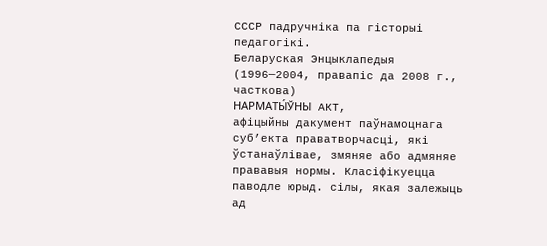СССР падручніка па гісторыі педагогікі.
Беларуская Энцыклапедыя (1996—2004, правапіс да 2008 г., часткова)
НАРМАТЫ́ЎНЫ АКТ,
афіцыйны дакумент паўнамоцнага суб’екта праватворчасці, які ўстанаўлівае, змяняе або адмяняе прававыя нормы. Класіфікуецца паводле юрыд. сілы, якая залежыць ад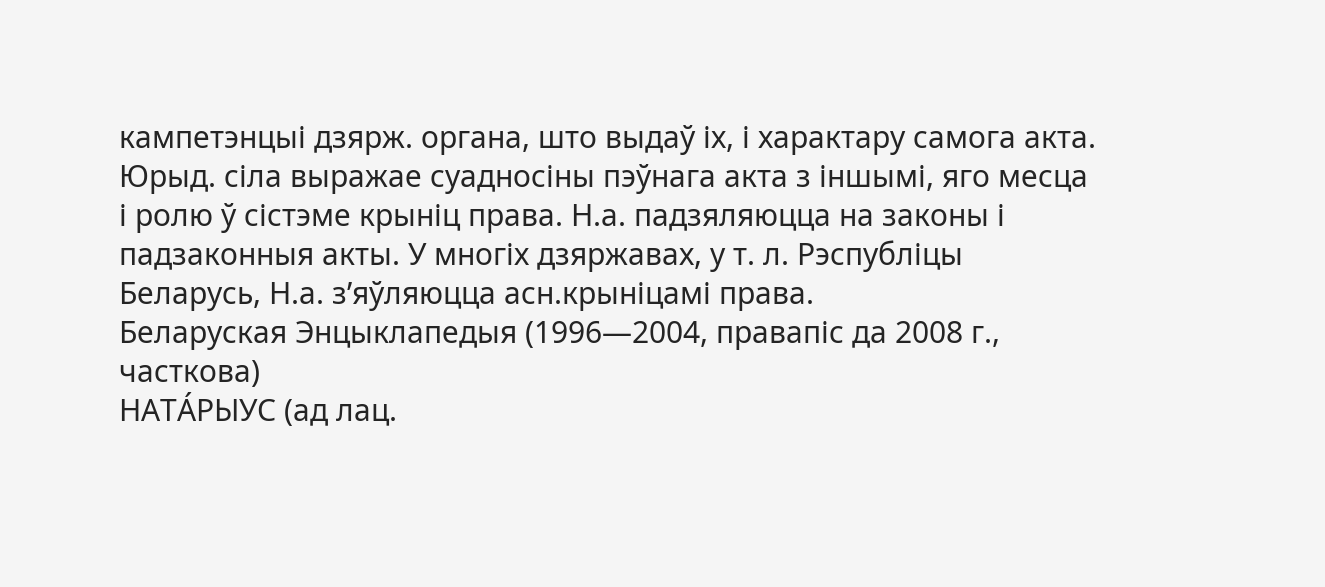кампетэнцыі дзярж. органа, што выдаў іх, і характару самога акта. Юрыд. сіла выражае суадносіны пэўнага акта з іншымі, яго месца і ролю ў сістэме крыніц права. Н.а. падзяляюцца на законы і падзаконныя акты. У многіх дзяржавах, у т. л. Рэспубліцы Беларусь, Н.а. з’яўляюцца асн.крыніцамі права.
Беларуская Энцыклапедыя (1996—2004, правапіс да 2008 г., часткова)
НАТА́РЫУС (ад лац.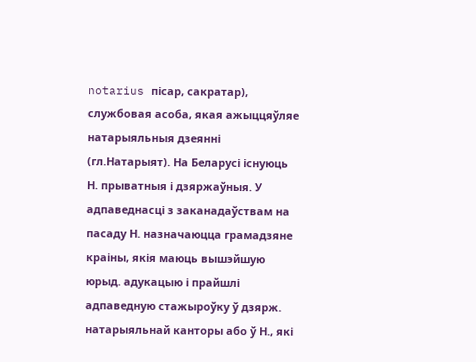notarius пісар, сакратар),
службовая асоба, якая ажыццяўляе натарыяльныя дзеянні (гл.Натарыят). На Беларусі існуюць Н. прыватныя і дзяржаўныя. У адпаведнасці з заканадаўствам на пасаду Н. назначаюцца грамадзяне краіны, якія маюць вышэйшую юрыд. адукацыю і прайшлі адпаведную стажыроўку ў дзярж. натарыяльнай канторы або ў Н., які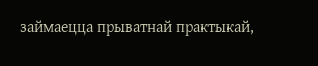займаецца прыватнай практыкай,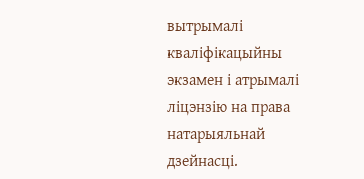вытрымалі кваліфікацыйны экзамен і атрымалі ліцэнзію на права натарыяльнай дзейнасці.